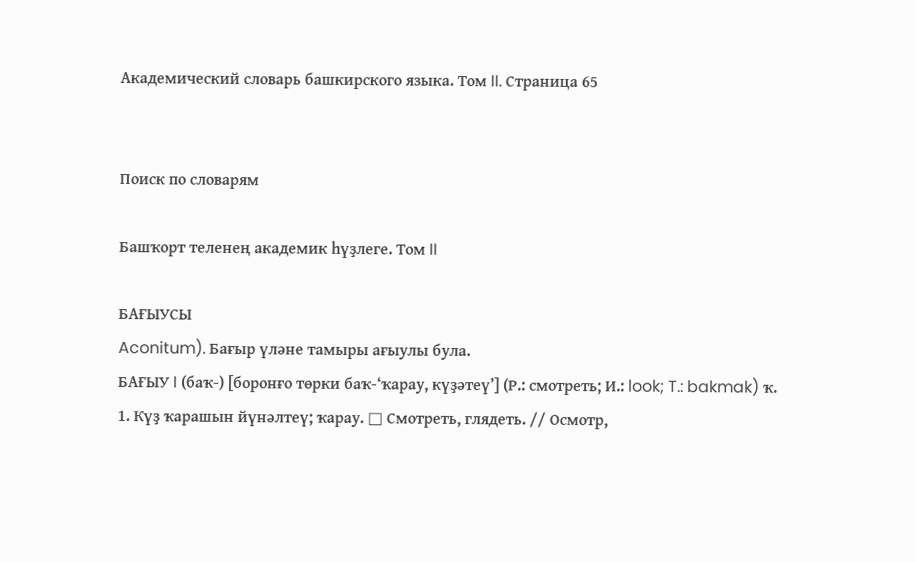Академический словарь башкирского языка. Том II. Страница 65


Поиск по словарям

Башҡорт теленең академик һүҙлеге. Том II

БАҒЫУСЫ
Aconitum). Бағыр үләне тамыры ағыулы була.
БАҒЫУ I (баҡ-) [боронғо төрки баҡ-‘ҡарау, күҙәтеү’] (Р.: смотреть; И.: look; T.: bakmak) ҡ.
1. Күҙ ҡарашын йүнәлтеү; ҡарау. □ Смотреть, глядеть. // Осмотр,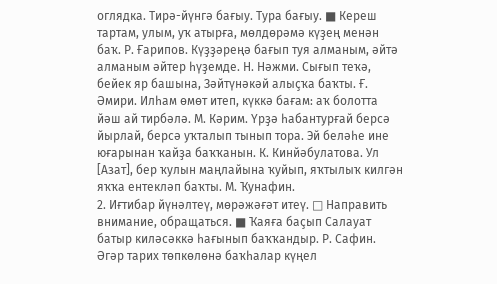оглядка. Тирә-йүнгә бағыу. Тура бағыу. ■ Кереш тартам, улым, уҡ атырға, мөлдөрәмә күҙең менән баҡ. Р. Ғарипов. Күҙҙәреңә бағып туя алманым, әйтә алманым әйтер һүҙемде. Н. Нәжми. Сығып теҡә, бейек яр башына, Зәйтүнәкәй алыҫҡа баҡты. Ғ. Әмири. Илһам өмөт итеп, күккә бағам: аҡ болотта йәш ай тирбәлә. М. Кәрим. Үрҙә һабантурғай берсә йырлай, берсә уҡталып тынып тора. Эй беләһе ине юғарынан ҡайҙа баҡҡанын. К. Кинйәбулатова. Ул [Азат], бер ҡулын маңлайына ҡуйып, яҡтылыҡ килгән яҡҡа ентекләп баҡты. М. Ҡунафин.
2. Иғтибар йүнәлтеү, мөрәжәғәт итеү. □ Направить внимание, обращаться. ■ Ҡаяға баҫып Салауат батыр киләсәккә һағынып баҡҡандыр. Р. Сафин. Әгәр тарих төпкөлөнә баҡһалар күңел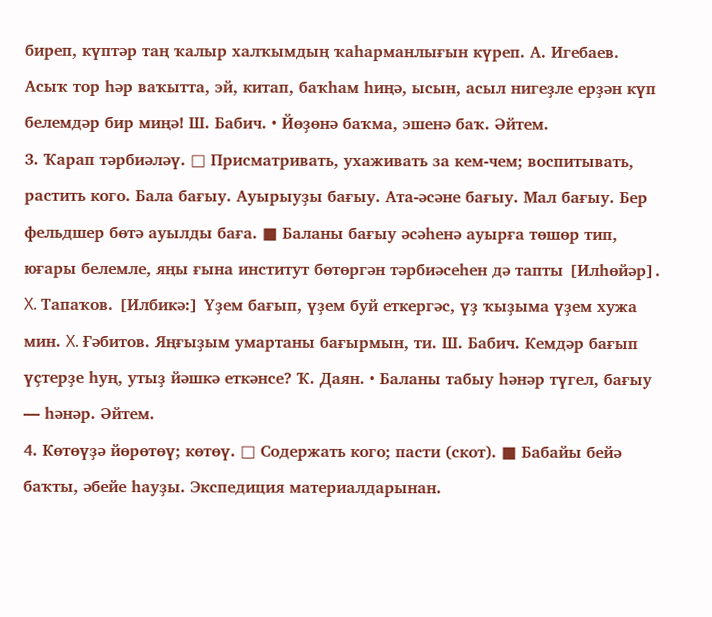биреп, күптәр таң ҡалыр халҡымдың ҡаһарманлығын күреп. А. Игебаев. Асыҡ тор һәр ваҡытта, эй, китап, баҡһам һиңә, ысын, асыл нигеҙле ерҙән күп белемдәр бир миңә! Ш. Бабич. • Йөҙөнә баҡма, эшенә баҡ. Әйтем.
3. Ҡарап тәрбиәләү. □ Присматривать, ухаживать за кем-чем; воспитывать, растить кого. Бала бағыу. Ауырыуҙы бағыу. Ата-әсәне бағыу. Мал бағыу. Бер фельдшер бөтә ауылды баға. ■ Баланы бағыу әсәһенә ауырға төшөр тип, юғары белемле, яңы ғына институт бөтөргән тәрбиәсеһен дә тапты [Илһөйәр]. X. Тапаҡов. [Илбикә:] Үҙем бағып, үҙем буй еткергәс, үҙ ҡыҙыма үҙем хужа мин. X. Ғәбитов. Яңғыҙым умартаны бағырмын, ти. Ш. Бабич. Кемдәр бағып үҫтерҙе һуң, утыҙ йәшкә еткәнсе? Ҡ. Даян. • Баланы табыу һәнәр түгел, бағыу — һәнәр. Әйтем.
4. Көтөүҙә йөрөтөү; көтөү. □ Содержать кого; пасти (скот). ■ Бабайы бейә
баҡты, әбейе һауҙы. Экспедиция материалдарынан.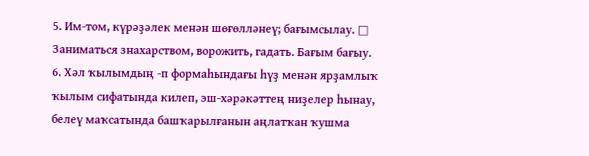5. Им-том, күрәҙәлек менән шөғөлләнеү; бағымсылау. □ Заниматься знахарством, ворожить, гадать. Бағым бағыу.
6. Хәл ҡылымдың -п формаһындағы һүҙ менән ярҙамлыҡ ҡылым сифатында килеп, эш-хәрәкәттең ниҙелер һынау, белеү маҡсатында башҡарылғанын аңлатҡан ҡушма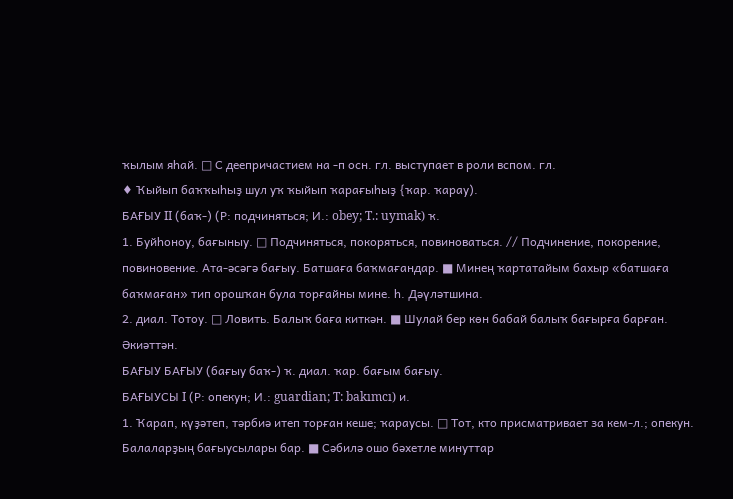ҡылым яһай. □ С деепричастием на -п осн. гл. выступает в роли вспом. гл.
♦ Ҡыйып баҡҡыһыҙ шул уҡ ҡыйып ҡарағыһыҙ {ҡар. ҡарау).
БАҒЫУ II (баҡ-) (Р: подчиняться; И.: obey; T.: uymak) ҡ.
1. Буйһоноу, бағыныу. □ Подчиняться, покоряться, повиноваться. // Подчинение, покорение, повиновение. Ата-әсәгә бағыу. Батшаға баҡмағандар. ■ Минең ҡартатайым бахыр «батшаға баҡмаған» тип орошҡан була торғайны мине. һ. Дәүләтшина.
2. диал. Тотоу. □ Ловить. Балыҡ баға киткән. ■ Шулай бер көн бабай балыҡ бағырға барған. Әкиәттән.
БАҒЫУ БАҒЫУ (бағыу баҡ-) ҡ. диал. ҡар. бағым бағыу.
БАҒЫУСЫ I (Р: опекун; И.: guardian; T: bakımcı) и.
1. Ҡарап, күҙәтеп, тәрбиә итеп торған кеше; ҡараусы. □ Тот, кто присматривает за кем-л.; опекун. Балаларҙың бағыусылары бар. ■ Сәбилә ошо бәхетле минуттар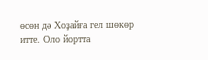өсөн дә Хоҙайға гел шөкөр итте. Оло йортта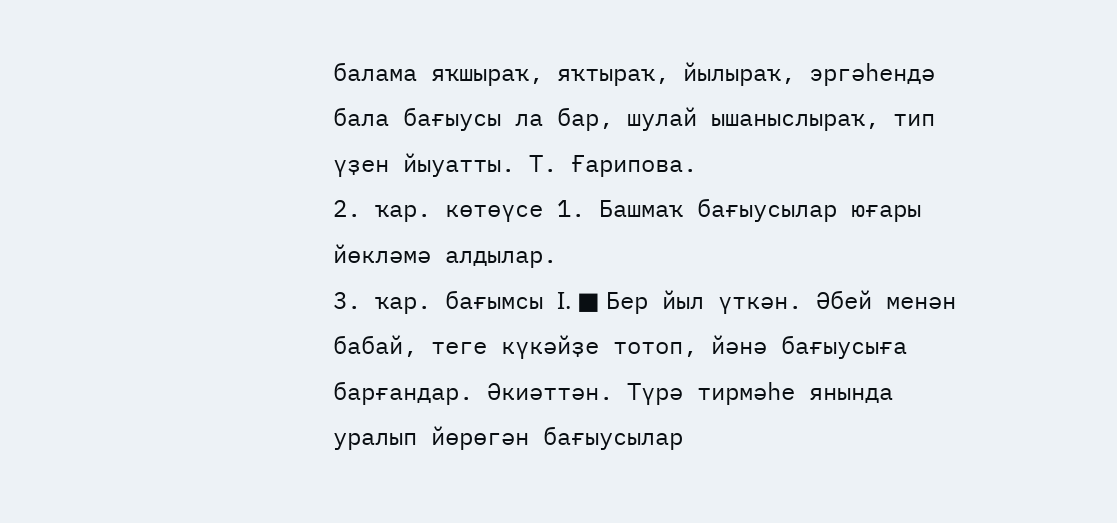балама яҡшыраҡ, яҡтыраҡ, йылыраҡ, эргәһендә бала бағыусы ла бар, шулай ышаныслыраҡ, тип үҙен йыуатты. Т. Ғарипова.
2. ҡар. көтөүсе 1. Башмаҡ бағыусылар юғары йөкләмә алдылар.
3. ҡар. бағымсы I. ■ Бер йыл үткән. Әбей менән бабай, теге күкәйҙе тотоп, йәнә бағыусыға барғандар. Әкиәттән. Түрә тирмәһе янында уралып йөрөгән бағыусылар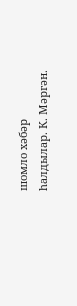шомло хәбәр һалдылар. К. Мәргән.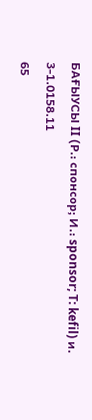БАҒЫУСЫ II (Р.: спонсор; И.: sponsor; T: kefil) и.
3-1.0158.11
65